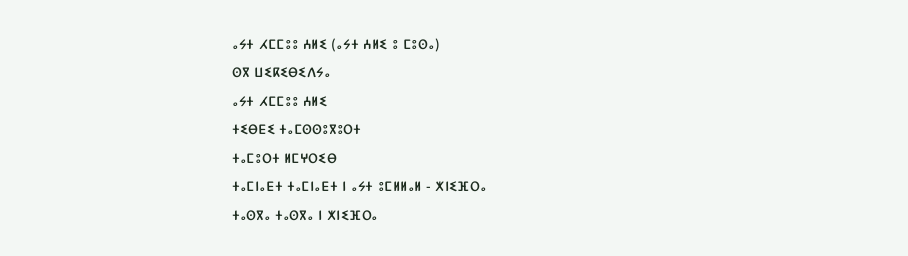ⴰⵢⵜ ⵃⵎⵎⵓⵓ ⵄⵍⵉ (ⴰⵢⵜ ⵄⵍⵉ ⵓ ⵎⵓⵙⴰ)
ⵙⴳ ⵡⵉⴽⵉⴱⵉⴷⵢⴰ
ⴰⵢⵜ ⵃⵎⵎⵓⵓ ⵄⵍⵉ
ⵜⵉⴱⴹⵉ ⵜⴰⵎⵙⵙⵓⴳⵓⵔⵜ
ⵜⴰⵎⵓⵔⵜ ⵍⵎⵖⵔⵉⴱ
ⵜⴰⵎⵏⴰⴹⵜ ⵜⴰⵎⵏⴰⴹⵜ ⵏ ⴰⵢⵜ ⵓⵎⵍⵍⴰⵍ - ⵅⵏⵉⴼⵔⴰ
ⵜⴰⵙⴳⴰ ⵜⴰⵙⴳⴰ ⵏ ⵅⵏⵉⴼⵔⴰ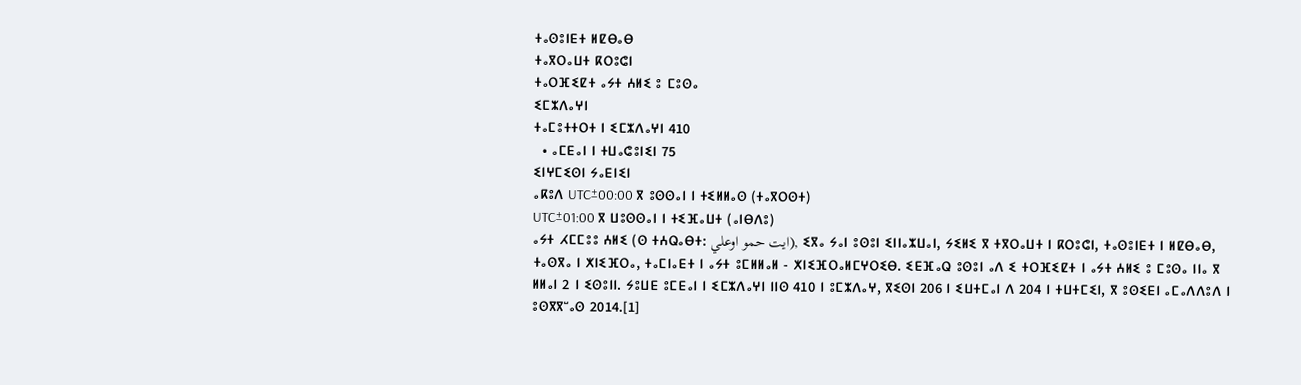ⵜⴰⵙⵓⵏⴹⵜ ⵍⵇⴱⴰⴱ
ⵜⴰⴳⵔⴰⵡⵜ ⴽⵔⵓⵛⵏ
ⵜⴰⵔⴼⵉⵇⵜ ⴰⵢⵜ ⵄⵍⵉ ⵓ ⵎⵓⵙⴰ
ⵉⵎⵣⴷⴰⵖⵏ
ⵜⴰⵎⵓⵜⵜⵔⵜ ⵏ ⵉⵎⵣⴷⴰⵖⵏ 410
  • ⴰⵎⴹⴰⵏ ⵏ ⵜⵡⴰⵛⵓⵏⵉⵏ 75
ⵉⵏⵖⵎⵉⵙⵏ ⵢⴰⴹⵏⵉⵏ
ⴰⴽⵓⴷ UTC±00:00 ⴳ ⵓⵙⵙⴰⵏ ⵏ ⵜⵉⵍⵍⴰⵙ (ⵜⴰⴳⵔⵙⵜ)
UTC±01:00 ⴳ ⵡⵓⵙⵙⴰⵏ ⵏ ⵜⵉⴼⴰⵡⵜ (ⴰⵏⴱⴷⵓ)
ⴰⵢⵜ ⵃⵎⵎⵓⵓ ⵄⵍⵉ (ⵙ ⵜⵄⵕⴰⴱⵜ: ايت حمو اوعلي), ⵉⴳⴰ ⵢⴰⵏ ⵓⵙⵓⵏ ⵉⵏⵏⴰⵣⵡⴰⵏ, ⵢⵉⵍⵉ ⴳ ⵜⴳⵔⴰⵡⵜ ⵏ ⴽⵔⵓⵛⵏ, ⵜⴰⵙⵓⵏⴹⵜ ⵏ ⵍⵇⴱⴰⴱ, ⵜⴰⵙⴳⴰ ⵏ ⵅⵏⵉⴼⵔⴰ, ⵜⴰⵎⵏⴰⴹⵜ ⵏ ⴰⵢⵜ ⵓⵎⵍⵍⴰⵍ - ⵅⵏⵉⴼⵔⴰⵍⵎⵖⵔⵉⴱ. ⵉⴹⴼⴰⵕ ⵓⵙⵓⵏ ⴰⴷ ⵉ ⵜⵔⴼⵉⵇⵜ ⵏ ⴰⵢⵜ ⵄⵍⵉ ⵓ ⵎⵓⵙⴰ ⵏⵏⴰ ⴳ ⵍⵍⴰⵏ 2 ⵏ ⵉⵙⵓⵏⵏ. ⵢⵓⵡⴹ ⵓⵎⴹⴰⵏ ⵏ ⵉⵎⵣⴷⴰⵖⵏ ⵏⵏⵙ 410 ⵏ ⵓⵎⵣⴷⴰⵖ, ⴳⵉⵙⵏ 206 ⵏ ⵉⵡⵜⵎⴰⵏ ⴷ 204 ⵏ ⵜⵡⵜⵎⵉⵏ, ⴳ ⵓⵙⵉⴹⵏ ⴰⵎⴰⴷⴷⵓⴷ ⵏ ⵓⵙⴳⴳⵯⴰⵙ 2014.[1]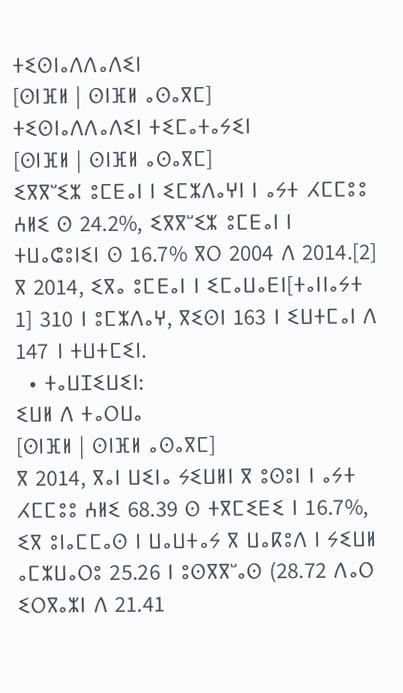ⵜⵉⵙⵏⴰⴷⴷⴰⴷⵉⵏ
[ⵙⵏⴼⵍ | ⵙⵏⴼⵍ ⴰⵙⴰⴳⵎ]
ⵜⵉⵙⵏⴰⴷⴷⴰⴷⵉⵏ ⵜⵉⵎⴰⵜⴰⵢⵉⵏ
[ⵙⵏⴼⵍ | ⵙⵏⴼⵍ ⴰⵙⴰⴳⵎ]
ⵉⴳⴳⵯⵉⵣ ⵓⵎⴹⴰⵏ ⵏ ⵉⵎⵣⴷⴰⵖⵏ ⵏ ⴰⵢⵜ ⵃⵎⵎⵓⵓ ⵄⵍⵉ ⵙ 24.2%, ⵉⴳⴳⵯⵉⵣ ⵓⵎⴹⴰⵏ ⵏ ⵜⵡⴰⵛⵓⵏⵉⵏ ⵙ 16.7% ⴳⵔ 2004 ⴷ 2014.[2] ⴳ 2014, ⵉⴳⴰ ⵓⵎⴹⴰⵏ ⵏ ⵉⵎⴰⵡⴰⴹⵏ[ⵜⴰⵏⵏⴰⵢⵜ 1] 310 ⵏ ⵓⵎⵣⴷⴰⵖ, ⴳⵉⵙⵏ 163 ⵏ ⵉⵡⵜⵎⴰⵏ ⴷ 147 ⵏ ⵜⵡⵜⵎⵉⵏ.
  • ⵜⴰⵡⵊⵉⵡⵉⵏ:
ⵉⵡⵍ ⴷ ⵜⴰⵔⵡⴰ
[ⵙⵏⴼⵍ | ⵙⵏⴼⵍ ⴰⵙⴰⴳⵎ]
ⴳ 2014, ⴳⴰⵏ ⵡⵉⵏⴰ ⵢⵉⵡⵍⵏ ⴳ ⵓⵙⵓⵏ ⵏ ⴰⵢⵜ ⵃⵎⵎⵓⵓ ⵄⵍⵉ 68.39 ⵙ ⵜⴳⵎⵉⴹⵉ ⵏ 16.7%, ⵉⴳ ⵓⵏⴰⵎⵎⴰⵙ ⵏ ⵡⴰⵡⵜⴰⵢ ⴳ ⵡⴰⴽⵓⴷ ⵏ ⵢⵉⵡⵍ ⴰⵎⵣⵡⴰⵔⵓ 25.26 ⵏ ⵓⵙⴳⴳⵯⴰⵙ (28.72 ⴷⴰⵔ ⵉⵔⴳⴰⵣⵏ ⴷ 21.41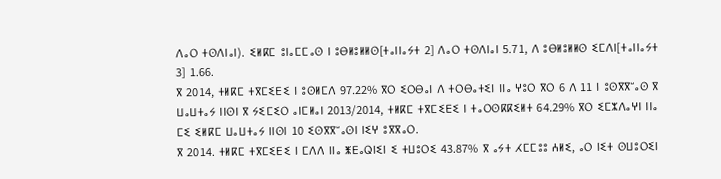ⴷⴰⵔ ⵜⵙⴷⵏⴰⵏ). ⵉⵍⴽⵎ ⵓⵏⴰⵎⵎⴰⵙ ⵏ ⵓⴱⵍⵓⵍⵍⵙ[ⵜⴰⵏⵏⴰⵢⵜ 2] ⴷⴰⵔ ⵜⵙⴷⵏⴰⵏ 5.71, ⴷ ⵓⴱⵍⵓⵍⵍⵙ ⵉⵎⴷⵏ[ⵜⴰⵏⵏⴰⵢⵜ 3] 1.66.
ⴳ 2014, ⵜⵍⴽⵎ ⵜⴳⵎⵉⴹⵉ ⵏ ⵓⵙⵍⵎⴷ 97.22% ⴳⵔ ⵉⵔⴱⴰⵏ ⴷ ⵜⵔⴱⴰⵜⵉⵏ ⵏⵏⴰ ⵖⵓⵔ ⴳⵔ 6 ⴷ 11 ⵏ ⵓⵙⴳⴳⵯⴰⵙ ⴳ ⵡⴰⵡⵜⴰⵢ ⵏⵏⵙⵏ ⴳ ⵢⵉⵎⵉⵔ ⴰⵏⵎⵍⴰⵏ 2013/2014, ⵜⵍⴽⵎ ⵜⴳⵎⵉⴹⵉ ⵏ ⵜⴰⵔⵙⴽⴽⵉⵍⵜ 64.29% ⴳⵔ ⵉⵎⵣⴷⴰⵖⵏ ⵏⵏⴰ ⵎⵉ ⵉⵍⴽⵎ ⵡⴰⵡⵜⴰⵢ ⵏⵏⵙⵏ 10 ⵉⵙⴳⴳⵯⴰⵙⵏ ⵏⵉⵖ ⵓⴳⴳⴰⵔ.
ⴳ 2014. ⵜⵍⴽⵎ ⵜⴳⵎⵉⴹⵉ ⵏ ⵎⴷⴷ ⵏⵏⴰ ⵥⴹⴰⵕⵏⵉⵏ ⵉ ⵜⵡⵓⵔⵉ 43.87% ⴳ ⴰⵢⵜ ⵃⵎⵎⵓⵓ ⵄⵍⵉ, ⴰⵔ ⵏⵉⵜ ⵙⵡⵓⵔⵉⵏ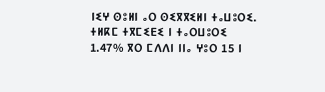ⵏⵉⵖ ⵙⵓⵍⵏ ⴰⵔ ⵙⵉⴳⴳⵉⵍⵏ ⵜⴰⵡⵓⵔⵉ. ⵜⵍⴽⵎ ⵜⴳⵎⵉⴹⵉ ⵏ ⵜⴰⵔⵡⵓⵔⵉ 1.47% ⴳⵔ ⵎⴷⴷⵏ ⵏⵏⴰ ⵖⵓⵔ 15 ⵏ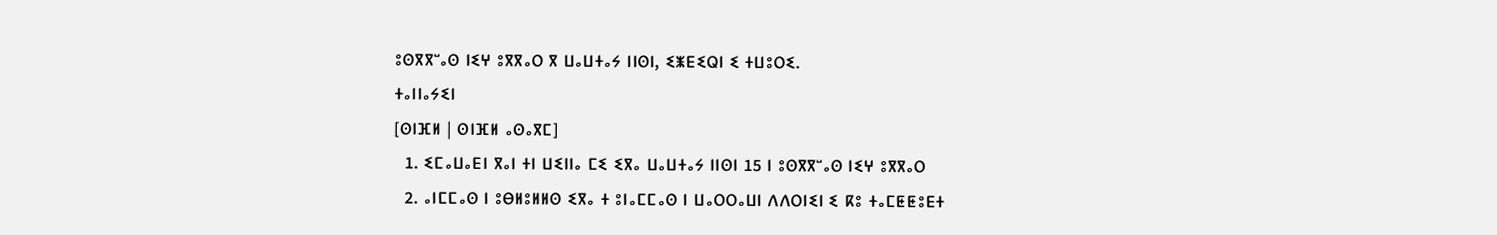ⵓⵙⴳⴳⵯⴰⵙ ⵏⵉⵖ ⵓⴳⴳⴰⵔ ⴳ ⵡⴰⵡⵜⴰⵢ ⵏⵏⵙⵏ, ⵉⵥⴹⵉⵕⵏ ⵉ ⵜⵡⵓⵔⵉ.
ⵜⴰⵏⵏⴰⵢⵉⵏ
[ⵙⵏⴼⵍ | ⵙⵏⴼⵍ ⴰⵙⴰⴳⵎ]
  1. ⵉⵎⴰⵡⴰⴹⵏ ⴳⴰⵏ ⵜⵏ ⵡⵉⵏⵏⴰ ⵎⵉ ⵉⴳⴰ ⵡⴰⵡⵜⴰⵢ ⵏⵏⵙⵏ 15 ⵏ ⵓⵙⴳⴳⵯⴰⵙ ⵏⵉⵖ ⵓⴳⴳⴰⵔ
  2. ⴰⵏⵎⵎⴰⵙ ⵏ ⵓⴱⵍⵓⵍⵍⵙ ⵉⴳⴰ ⵜ ⵓⵏⴰⵎⵎⴰⵙ ⵏ ⵡⴰⵔⵔⴰⵡⵏ ⴷⴷⵔⵏⵉⵏ ⵉ ⴽⵓ ⵜⴰⵎⵟⵟⵓⴹⵜ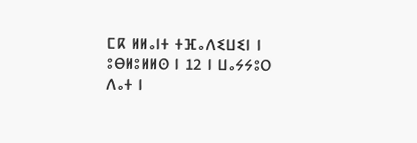ⵎⴽ ⵍⵍⴰⵏⵜ ⵜⴼⴰⴷⵉⵡⵉⵏ ⵏ ⵓⴱⵍⵓⵍⵍⵙ ⵏ 12 ⵏ ⵡⴰⵢⵢⵓⵔ ⴷⴰⵜ ⵏ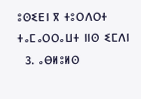ⵓⵙⵉⴹⵏ ⴳ ⵜⵓⵔⴷⵔⵜ ⵜⴰⵎⴰⵔⵔⴰⵡⵜ ⵏⵏⵙ ⵉⵎⴷⵏ
  3. ⴰⴱⵍⵓⵍⵙ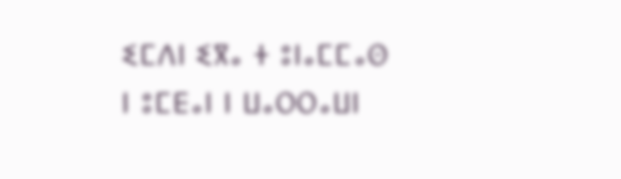ⵉⵎⴷⵏ ⵉⴳⴰ ⵜ ⵓⵏⴰⵎⵎⴰⵙ ⵏ ⵓⵎⴹⴰⵏ ⵏ ⵡⴰⵔⵔⴰⵡⵏ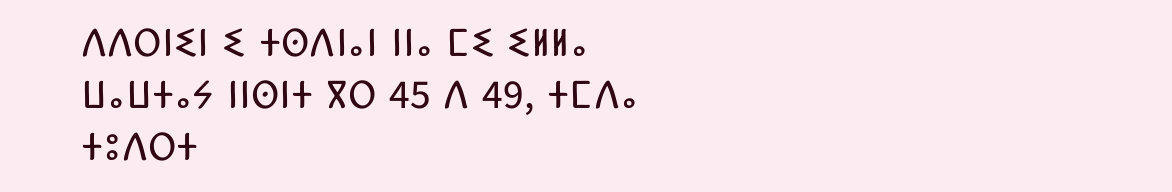ⴷⴷⵔⵏⵉⵏ ⵉ ⵜⵙⴷⵏⴰⵏ ⵏⵏⴰ ⵎⵉ ⵉⵍⵍⴰ ⵡⴰⵡⵜⴰⵢ ⵏⵏⵙⵏⵜ ⴳⵔ 45 ⴷ 49, ⵜⵎⴷⴰ ⵜⵓⴷⵔⵜ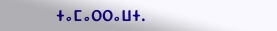ⵜⴰⵎⴰⵔⵔⴰⵡⵜ.